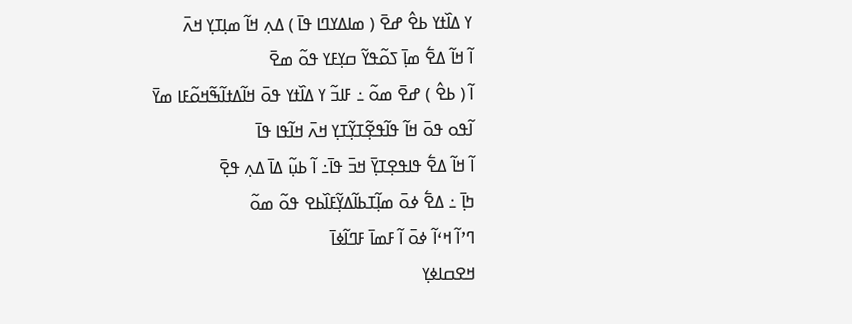ߌ ߡߊ߰ߙߌ ߕߐ߮ ߝߐ߫ ( ߘߊߡߌߣߊ ߟߊ߫ ) ߡߍ߲ ߞߊ߬ ߘߊ߲ߠߌ߲ ߞߍ߫
ߊ߬ ߞߊ߬ ߡߐ߱ ߘߊ߲߫ ߖߋ߬ߟߌ߬ ߛߌ߲ߓߌ ߟߋ߬ ߘߐ߫
ߊ߬ ( ߕߐ߮ ) ߝߐ߫ ߘߋ߬ ߸ ߓߊߏ߬ ߌ ߡߊ߰ߙߌ ߟߋ߫ ߞߊ߬ߡߙߊ߬ߒ߬ߞߋ߬ߓߊ ߘߌ߫
ߊ߬ߟߋ ߟߋ߫ ߞߊ߬ ߟߊ߬ߟߐ߲߬ߠߌ߲߬ߠߌ߲ ߞߍ߫ ߞߊ߬ߟߊ ߟߊ߫
ߊ߬ ߞߊ߬ ߡߐ߱ ߟߊߟߐ߲ߠߌ߲߫ ߞߏ߫ ߟߊ߫߸ ߊ߬ ߕߎ߲߬ ߡߊ߫ ߡߍ߲ ߟߐ߲߫
ߤߊ߲߫ ߸ ߡߐ߱ ߦߋ߫ ߘߊ߲߬ߠߕߊ߬ߡߌ߲߬ߓߊ߰ߕߐ ߟߋ߬ ߘߋ߬
ߣߴߊ߬ ߞߵߊ߬ ߦߋ߫ ߊ߬ ߓߘߊ߫ ߓߣߊ߬ߦߊ߫
ߞߐߛߊߦߌ߲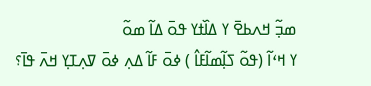ߘߏ߲߬ ߞߍߕߐ߫ ߌ ߡߊ߰ߙߌ ߟߋ߫ ߡߊ߬ ߘߋ߬
ߌ ߞߵߊ߬ (ߟߋ߬ ߖߊ߲߬ߘߊ߬ߓߊ߮ ) ߦߋ߫ ߓߊ߬ ߡߍ߲ ߦߋ߫ ߜߍ߲ߠߌ߲ ߞߍ߫ ߟߊ߫؟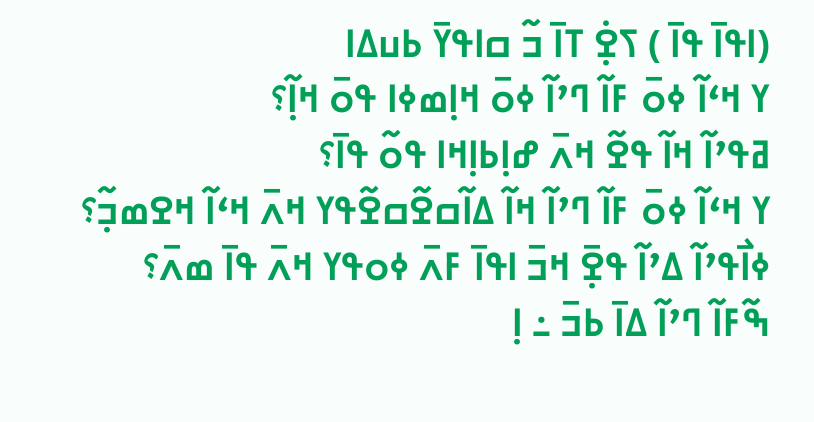(ߊߟߊ߫ ߟߊ߫ ) ߖߐ߲߭ ߠߊ߫ ߏ߬ ߛߊߟߌ߫ ߕߎߡߊ
ߌ ߞߵߊ߬ ߦߋ߫ ߓߊ߬ ߣߴߊ߬ ߦߋ߫ ߞߊ߲ߘߦߊ ߟߋ߫ ߞߊ߲߬؟
ߥߟߴߊ߬ ߞߊ߬ ߟߐ߬ ߞߍ߫ ߝߊ߲ߕߊ߲ߞߊ ߟߋ߬ ߟߊ߫؟
ߌ ߞߵߊ߬ ߦߋ߫ ߓߊ߬ ߣߴߊ߬ ߞߊ߬ ߡߊ߬ߛߐ߬ߛߐ߬ߟߌ ߞߍ߫ ߞߵߊ߬ ߞߐߘߏ߲߬؟
ߦߊ߯ߟߴߊ߬ ߡߴߊ߬ ߟߐ߲߫ ߞߏ߫ ߊߟߊ߫ ߓߍ߫ ߦߋߟߌ ߞߍ߫ ߟߊ߫ ߘߍ߫؟
ߒ߬ߓߊ߬ ߣߴߊ߬ ߡߊ߫ ߕߏ߫ ߸ ߊ߲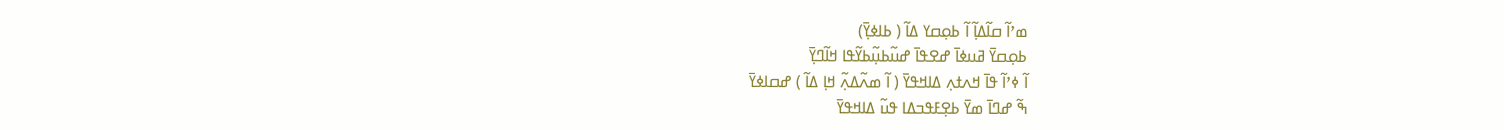ߘߴߊ߬ ߛߊ߬ߡߊ߲߬ ߊ߬ ߕߋ߲ߛߌ ߡߊ߬ ( ߕߊߦߌ߲߫)
ߕߋ߲ߛߌ߫ ߥߎߦߊ߫ ߝߐߟߊ߫ ߝߎ߬ߕߎ߲߬ߕߌ߬ߟߊ ߞߊ߬ߣߌ߲߫
ߊ߬ ߦߴߊ߬ ߟߊ߫ ߞߍߙߍ߲ ߡߊߞߟߌ߫ ( ߊ߬ ߘߍ߬ߡߍ߲߬ ߞߊ߲ ߡߊ߬ ) ߝߛߊߦߌ߫
ߒ߬ ߝߣߊ߫ ߘߌ߫ ߕߐ߲ߓߟߏߡߊ ߟߎ߬ ߡߊߞߟߌ߫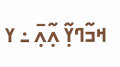ߞߏ߬ߣߌ߲߬ ߍ߲߬ߍ߲߫ ߸ ߌ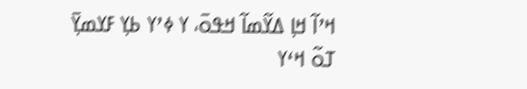ߞߴߊ߬ ߞߊ߲ ߡߌ߬ߘߊ߬ ߞߟߋ߫، ߌ ߦߴߌ ߕߌ߲ ߓߌߘߌ߲߫ ߠߋ߬ ߞߵߌ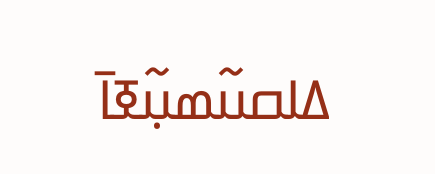ߡߊߛߎ߬ߘߎ߲߬ߧߊ߫